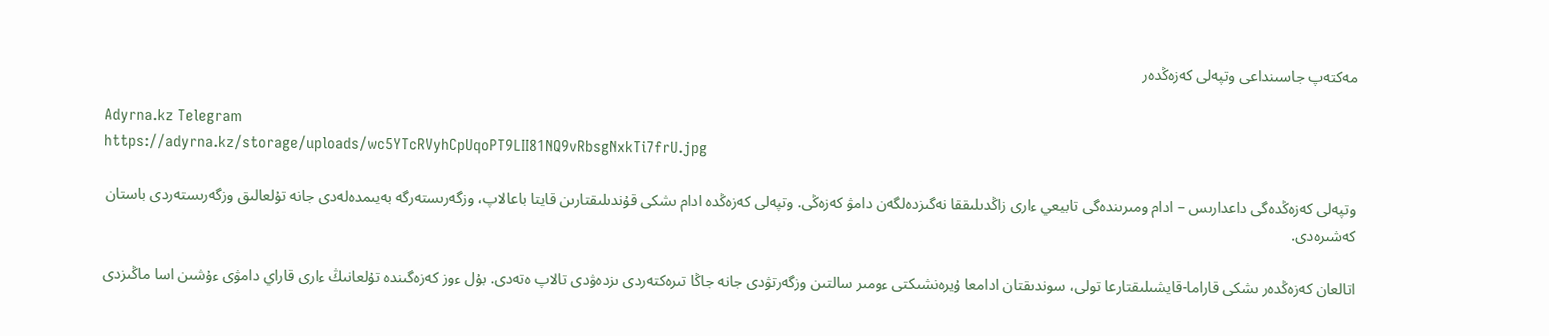مەكتەپ جاسىنداعى وتپەلى كەزەڭدەر

Adyrna.kz Telegram
https://adyrna.kz/storage/uploads/wc5YTcRVyhCpUqoPT9LII81NQ9vRbsgNxkTi7frU.jpg

وتپەلى كەزەڭدەگى داعدارىس – ادام ومىرىندەگى تابيعي ءارى زاڭدىلىققا نەگىزدەلگەن دامۋ كەزەڭى. وتپەلى كەزەڭدە ادام ىشكى قۇندىلىقتارىن قايتا باعالاپ، وزگەرىستەرگە بەيىمدەلەدى جانە تۇلعالىق وزگەرىستەردى باستان كەشىرەدى.

اتالعان كەزەڭدەر ىشكى قاراما-قايشىلىقتارعا تولى، سوندىقتان ادامعا ۇيرەنشىكتى ءومىر سالتىن وزگەرتۋدى جانە جاڭا تىرەكتەردى ىزدەۋدى تالاپ ەتەدى. بۇل ءوز كەزەگىندە تۇلعانىڭ ءارى قاراي دامۋى ءۇشىن اسا ماڭىزدى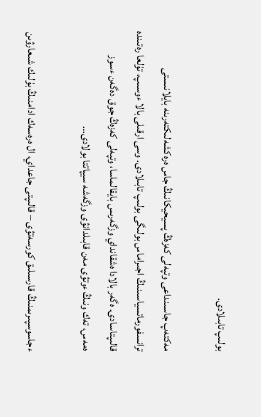بولىپ تابىلادى.

مەكتەپ جاسىنداعى وتپەلى كەزەڭ پسيحيكانىڭ جاس ەرەكشەلىكتەرىنە بايلانىستى ترانسفورماتسياسىنىڭ اجىراماس بولىگى بولىپ تابىلادى. وسى ارقىلى بالا ءوسىپ، تۇلعا رەتىندە قالىپتاسادى. ەگەر بالادا ەشقانداي وزگەرىس بايقالماسا، وتپەلى كەزەڭ جوق دەگەن ءسوز ەمەس، تەك ونىڭ ءوتۋى مەن قابىلدانۋى وزگەشە سيپاتتا بولادى…

ءجاسوسپىرىمنىڭ قارسىلىق كورسەتۋى – قالىپتى جاعداي، ال ەرەسەك ادامنىڭ بۇلىك شىعارۋىن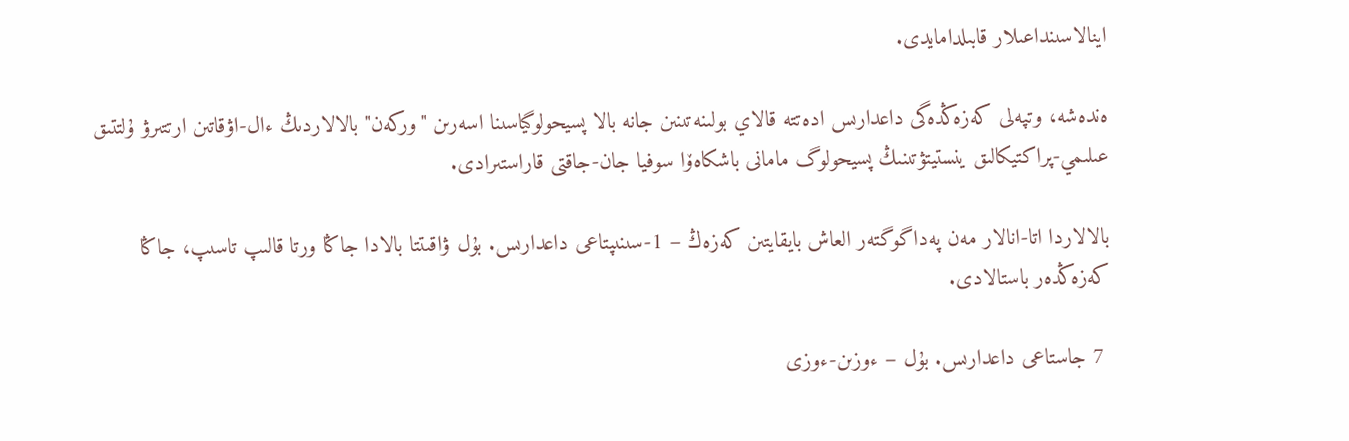اينالاسىنداعىلار قابىلدامايدى.

ەندەشە، وتپەلى كەزەڭدەگى داعدارىس ادەتتە قالاي بولىنەتىنىن جانە بالا پسيحولوگياسىنا اسەرىن "وركەن" بالالاردىڭ ءال-اۋقاتىن ارتتىرۋ ۇلتتىق عىلىمي-پراكتيكالىق ينستيتۋتىنىڭ پسيحولوگ مامانى باشكاەۆا سوفيا جان-جاقتى قاراستىرادى.

بالالاردا اتا-انالار مەن پەداگوگتەر العاش بايقايتىن كەزەڭ – 1-سىنىپتاعى داعدارىس. بۇل ۋاقىتتا بالادا جاڭا ورتا قالىپ تاسىپ، جاڭا كەزەڭدەر باستالادى.

 7 جاستاعى داعدارىس. بۇل – ءوزىن-ءوزى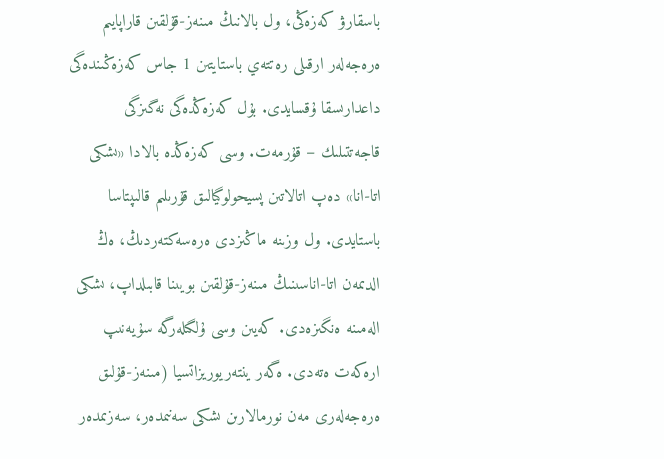باسقارۋ كەزەڭى، ول بالانىڭ مىنەز-قۇلقىن قاراپايىم ەرەجەلەر ارقىلى رەتتەي باستايتىن 1 جاس كەزەڭىندەگى داعدارىسقا ۇقسايدى. بۇل كەزەڭدەگى نەگىزگى قاجەتتىلىك – قۇرمەت. وسى كەزەڭدە بالادا «ىشكى اتا-انا» دەپ اتالاتىن پسيحولوگيالىق قۇرىلىم قالىپتاسا باستايدى. ول وزىنە ماڭىزدى ەرەسەكتەردىڭ، ەڭ الدىمەن اتا-اناسىنىڭ مىنەز-قۇلقىن بويىنا قابىلداپ، ىشكى الەمىنە ەنگىزەدى. كەيىن وسى ۇلگىلەرگە سۇيەنىپ ارەكەت ەتەدى. ەگەر ينتەريوريزاتسيا (مىنەز-قۇلىق ەرەجەلەرى مەن نورمالارىن ىشكى سەنىمدەر، سەزىمدەر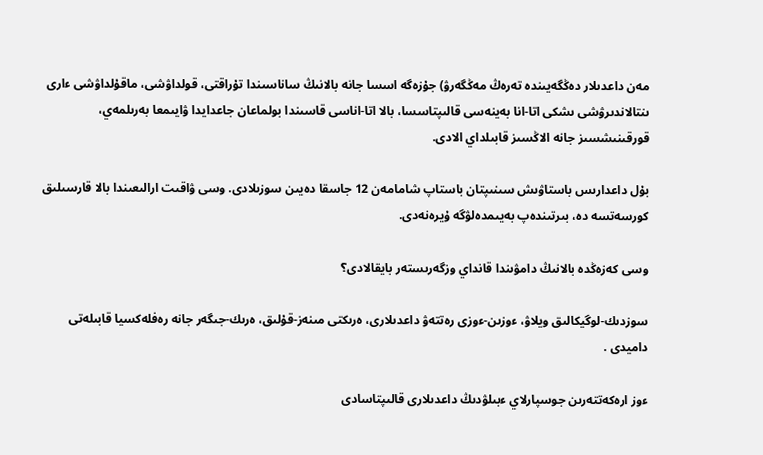مەن داعدىلار دەڭگەيىندە تەرەڭ مەڭگەرۋ) جۇزەگە اسسا جانە بالانىڭ ساناسىندا تۇراقتى، قولداۋشى، ماقۇلداۋشى ءارى ىنتالاندىرۋشى ىشكى اتا-انا بەينەسى قالىپتاسسا، بالا اتا-اناسى قاسىندا بولماعان جاعدايدا ۋايىمعا بەرىلمەي، قورقىنىشسىز جانە الاڭسىز قابىلداي الادى.

بۇل داعدارىس باستاۋىش سىنىپتان باستاپ شامامەن 12 جاسقا دەيىن سوزىلادى. وسى ۋاقىت ارالىعىندا بالا قارسىلىق كورسەتسە دە، بىرتىندەپ بەيىمدەلۋگە ۇيرەنەدى.

وسى كەزەڭدە بالانىڭ دامۋىندا قانداي وزگەرىستەر بايقالادى؟

سوزدىك-لوگيكالىق ويلاۋ، ءوزىن-ءوزى رەتتەۋ داعدىلارى، ەرىكتى مىنەز-قۇلىق، ەرىك-جىگەر جانە رەفلەكسيا قابىلەتى داميدى .

ءوز ارەكەتتەرىن جوسپارلاي ءبىلۋدىڭ داعدىلارى قالىپتاسادى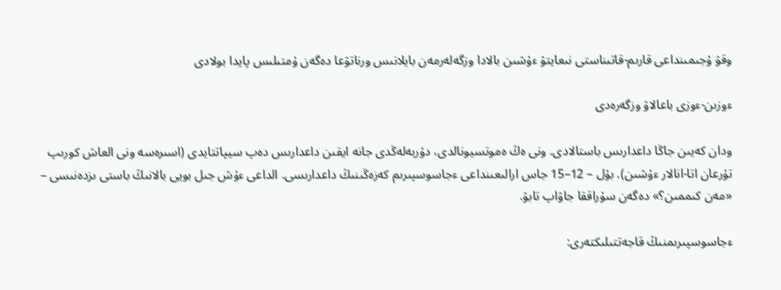وقۋ ۇجىمىنداعى قارىم-قاتىناستى نىعايتۋ ءۇشىن بالادا وزگەلەرمەن بايلانىس ورناتۋعا دەگەن ۇمتىلىس پايدا بولادى

ءوزىن-ءوزى باعالاۋ وزگەرەدى

ودان كەيىن جاڭا داعدارىس باستالادى. ونى ەڭ ەموتسيونالدى، دۇربەلەڭدى جانە ايقىن داعدارىس دەپ سيپاتتايدى (اسىرەسە ونى العاش كورىپ تۇرعان اتا-انالار ءۇشىن). بۇل – 12–15 جاس ارالىعىنداعى ءجاسوسپىرىم كەزەڭىنىڭ داعدارىسى. الداعى ءۇش جىل بويى بالانىڭ باستى ىزدەنىسى – «مەن كىممىن؟» دەگەن سۇراققا جاۋاپ تابۋ.

ءجاسوسپىرىمنىڭ قاجەتتىلىكتەرى: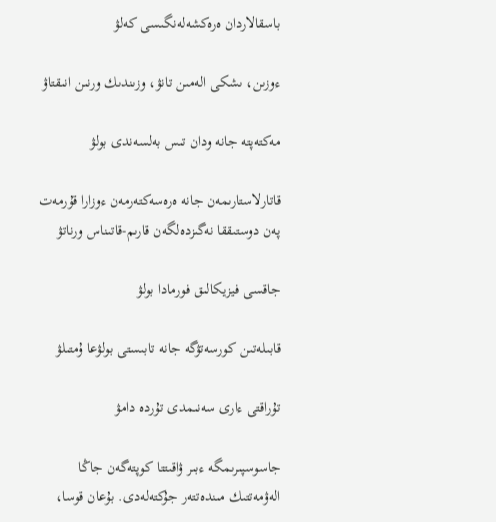باسقالاردان ەرەكشەلەنگىسى كەلۋ

ءوزىن، ىشكى الەمىن تانۋ، وزىندىك ورنىن انىقتاۋ

مەكتەپتە جانە ودان تىس بەلسەندى بولۋ

قاتارلاستارىمەن جانە ەرەسەكتەرمەن ءوزارا قۇرمەت پەن دوستىققا نەگىزدەلگەن قارىم-قاتىناس ورناتۋ

جاقسى فيزيكالىق فورمادا بولۋ

قابىلەتىن كورسەتۋگە جانە تابىستى بولۋعا ۇمتىلۋ

تۇراقتى ءارى سەنىمدى تۇردە دامۋ

جاسوسپىرىمگە ءبىر ۋاقىتتا كوپتەگەن جاڭا الەۋمەتتىك مىندەتتەر جۇكتەلەدى. بۇعان قوسا،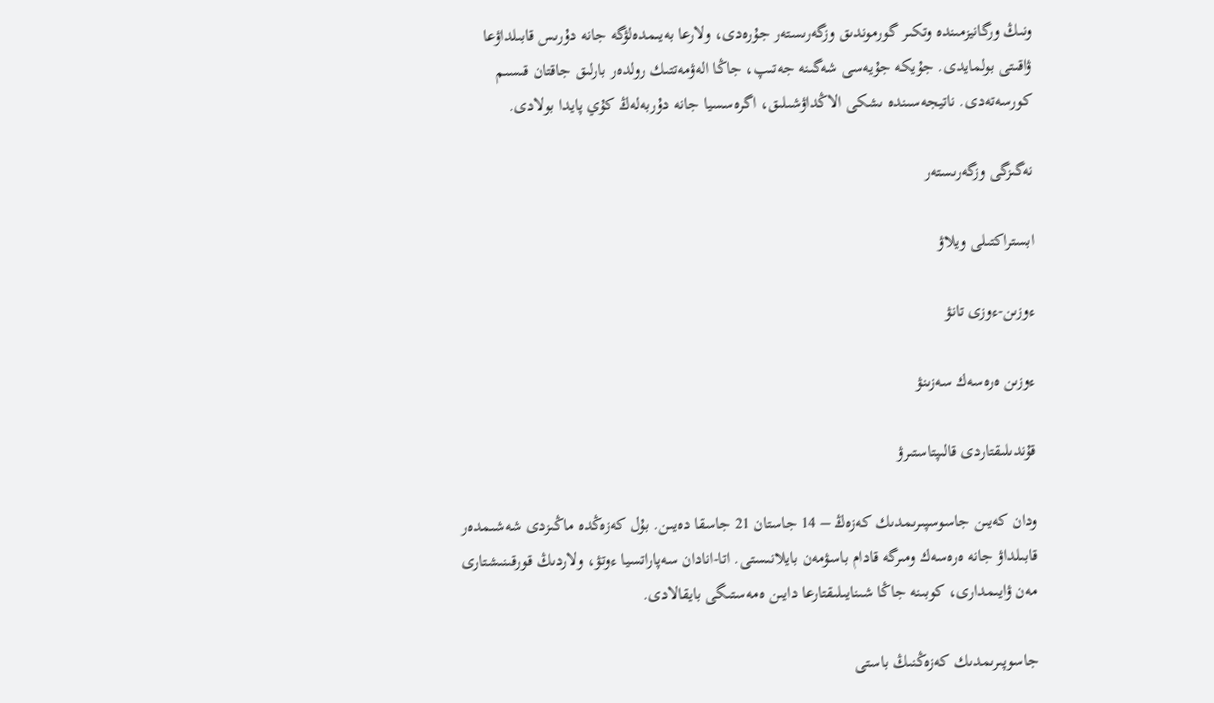ونىڭ ورگانيزمىندە وتكىر گورموندىق وزگەرىستەر جۇرەدى، ولارعا بەيىمدەلۋگە جانە دۇرىس قابىلداۋعا ۋاقىتى بولمايدى. جۇيكە جۇيەسى شەگىنە جەتىپ، جاڭا الەۋمەتتىك رولدەر بارلىق جاقتان قىسىم كورسەتەدى. ناتيجەسىندە ىشكى الاڭداۋشىلىق، اگرەسسيا جانە دۇربەلەڭ كۇي پايدا بولادى.

نەگىزگى وزگەرىستەر

ابستراكتىلى ويلاۋ

ءوزىن-ءوزى تانۋ

ءوزىن ەرەسەك سەزىنۋ

قۇندىلىقتاردى قالىپتاستىرۋ

ودان كەيىن جاسوسپىرىمدىك كەزەڭ – 14 جاستان 21 جاسقا دەيىن. بۇل كەزەڭدە ماڭىزدى شەشىمدەر قابىلداۋ جانە ەرەسەك ومىرگە قادام باسۋمەن بايلانىستى. اتا-انادان سەپاراتسيا ءوتۋ، ولاردىڭ قورقىنىشتارى مەن ۋايىمدارى، كوبىنە جاڭا شىنايىلىقتارعا دايىن ەمەستىگى بايقالادى.

جاسوپىرىمدىك كەزەڭنىڭ باستى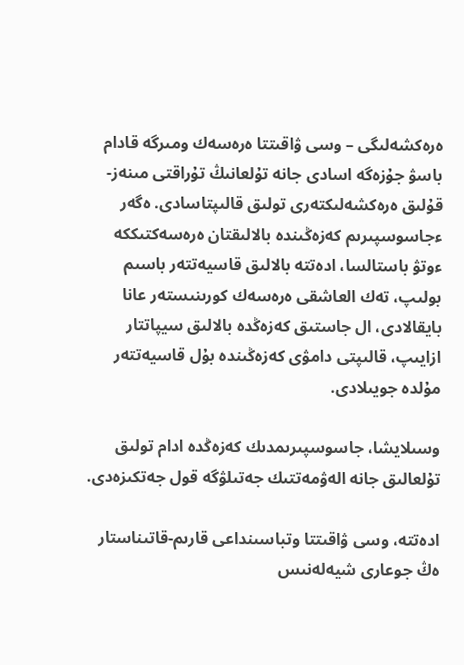ەرەكشەلىگى – وسى ۋاقىتتا ەرەسەك ومىرگە قادام باسۋ جۇزەگە اسادى جانە تۇلعانىڭ تۇراقتى مىنەز-قۇلىق ەرەكشەلىكتەرى تولىق قالىپتاسادى. ەگەر ءجاسوسپىرىم كەزەڭىندە بالالىقتان ەرەسەكتىككە ءوتۋ باستالسا، ادەتتە بالالىق قاسيەتتەر باسىم بولىپ، تەك العاشقى ەرەسەك كورىنىستەر عانا بايقالادى، ال جاستىق كەزەڭدە بالالىق سيپاتتار ازايىپ، قالىپتى دامۋى كەزەڭىندە بۇل قاسيەتتەر مۇلدە جويىلادى.

وسىلايشا، جاسوسپىرىمدىك كەزەڭدە ادام تولىق تۇلعالىق جانە الەۋمەتتىك جەتىلۋگە قول جەتكىزەدى.

ادەتتە، وسى ۋاقىتتا وتباسىنداعى قارىم-قاتىناستار ەڭ جوعارى شيەلەنىس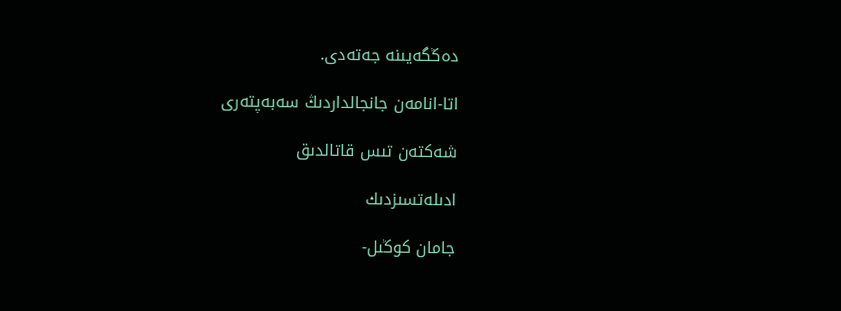دەڭگەيىنە جەتەدى.

اتا-انامەن جانجالداردىڭ سەبەپتەرى

شەكتەن تىس قاتالدىق

ادىلەتسىزدىك

جامان كوڭىل-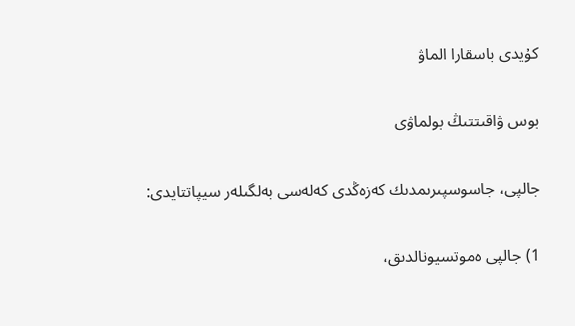كۇيدى باسقارا الماۋ

بوس ۋاقىتتىڭ بولماۋى

جالپى، جاسوسپىرىمدىك كەزەڭدى كەلەسى بەلگىلەر سيپاتتايدى:

1) جالپى ەموتسيونالدىق،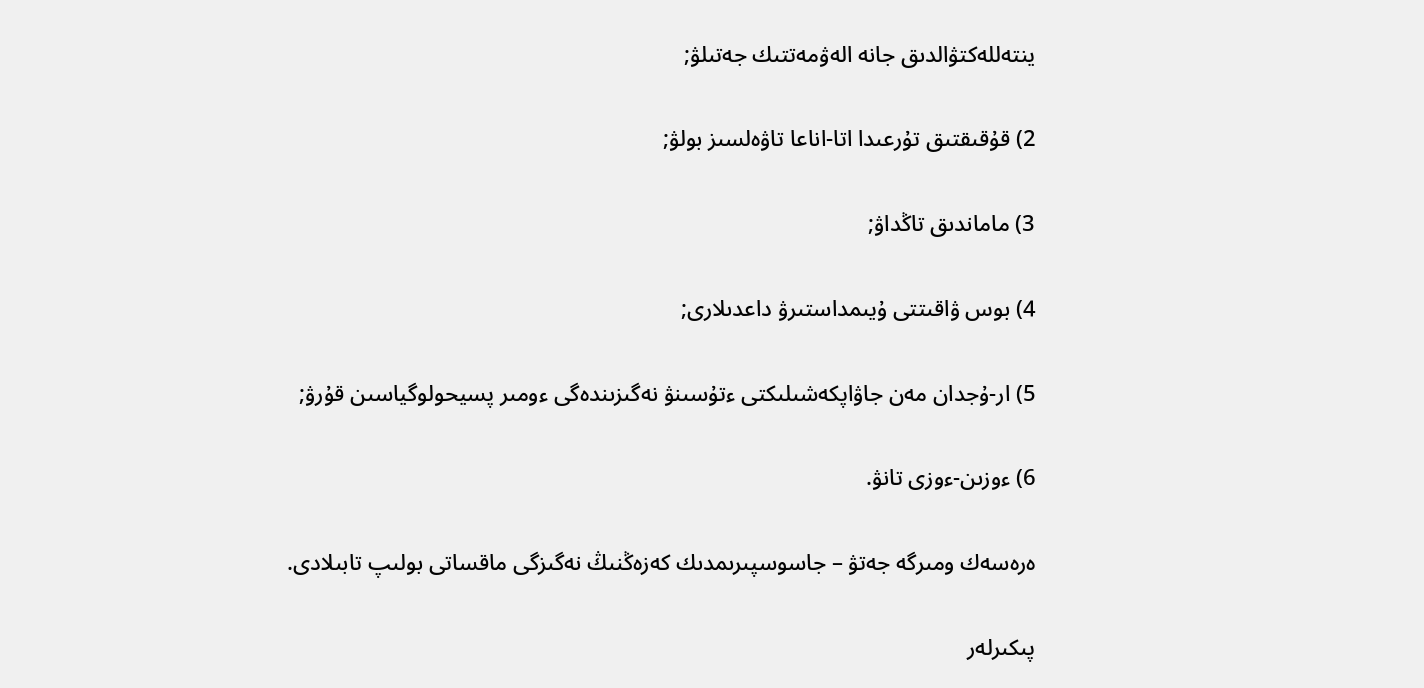ينتەللەكتۋالدىق جانە الەۋمەتتىك جەتىلۋ;

2) قۇقىقتىق تۇرعىدا اتا-اناعا تاۋەلسىز بولۋ;

3) ماماندىق تاڭداۋ;

4) بوس ۋاقىتتى ۇيىمداستىرۋ داعدىلارى;

5) ار-ۇجدان مەن جاۋاپكەشىلىكتى ءتۇسىنۋ نەگىزىندەگى ءومىر پسيحولوگياسىن قۇرۋ;

6) ءوزىن-ءوزى تانۋ.

ەرەسەك ومىرگە جەتۋ – جاسوسپىرىمدىك كەزەڭنىڭ نەگىزگى ماقساتى بولىپ تابىلادى.

پىكىرلەر